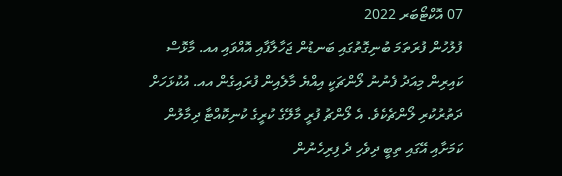07 އޮކްޓޯބަރ 2022
ފުލުހުން ފުރަތަމަ ބުނިގޮތުގައި ބަނޑުން ޖަހާލާފާއި އޮއްވައި އއ. މާޅޮސް ކައިރިން މިއަދު ފެނުނު ލޯންޗަކީ އިއްޔެ މާލެއިން ފުރައިގެން އއ. އުކުޅަހަށް ދަތުރުކުރި ލޯންޗެކެވެ. އެ ލޯންޗު ފުރީ މާލޭގެ ކުރީގެ ކުނިކޮއްޓާ ދިމާލުން ކަމަށާއި އޭގައި ތިބީ ދިވެހި ދެ ފިރިހެނުން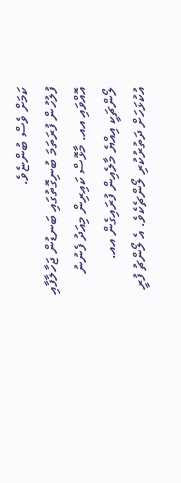ކަމަށް ވެސް ބުންޏެވެ.
ފުލުހުން ފުރަތަމަ ބުނިގޮތުގައި ބަނޑުން ޖަހާލާފާއި އޮއްވައި އއ. މާޅޮސް ކައިރިން މިއަދު ފެނުނު ލޯންޗަކީ އިއްޔެ މާލެއިން ފުރައިގެން އއ. އުކުޅަހަށް ދަތުރުކުރި ލޯންޗެކެވެ. އެ ލޯންޗު ފުރީ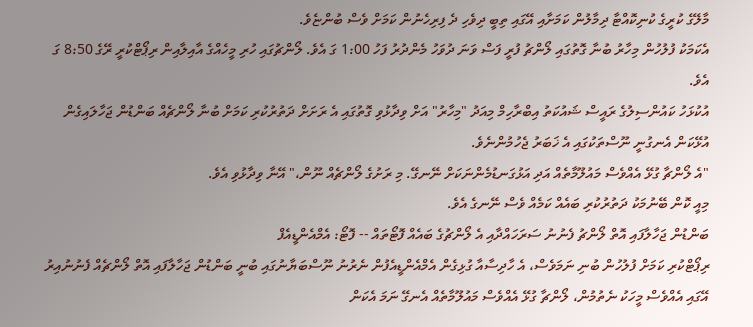މާލޭގެ ކުރީގެ ކުނިކޮއްޓާ ދިމާލުން ކަމަށާއި އޭގައި ތިބީ ދިވެހި ދެ ފިރިހެނުން ކަމަށް ވެސް ބުންޏެވެ.
އެކަމަކު ފުލުހުން މިހާރު ބުނާ ގޮތުގައި ލޯންޗު ފުރީ ފަސް ވަނަ ދުވަހު މެންދުރު ފަހު 1:00 ގަ އެވެ. ލޯންޗުގައި ހުރި މީހެއްގެ އާއިލާއިން ރިޕޯޓްކުރީ ރޭގެ 8:50 ގަ އެވެ.
އުކުޅަހު ކައުންސިލުގެ ރައީސް ޝައުކަތު އިބްރާހިމް މިއަދު "މިހާރު" އަށް ވިދާޅުވި ގޮތުގައި އެ ރަށަށް ދަތުރުކުރި ކަމަށް ބުނާ ލޯންޗެއް ބަންޑުން ޖަހާލައިގެން އުޅޭކަން އެނގުނީ ނޫސްތަކުގައި އެ ޚަބަރު ޖެހުމުންނެވެ.
"އެ ލޯންޗާ ގުޅޭ އެއްވެސް މައުލޫމާތެއް އަދި އަޅުގަނޑުމެންނަކަށް ނޭނގޭ. މި ރަށުގެ ލޯންޗެއް ނޫން،" އޭނާ ވިދާޅުވި އެވެ.
މިއީ ކޮން ބޭނުމަކު ދަތުރުކުރި ބައެއް ކަމެއް ވެސް ނޭނގެ އެވެ.
ބަންޑުން ޖަހާލާފައި އޮތް ލޯންޗު ފެނުނު ސަރަހައްދާއި އެ ލޯންޗުގެ ބައެއް ފޮޓޯތައް -- ފޮޓޯ: އެމްއެންޑީއެފް
ރިޕޯޓްކުރި ކަމަށް ފުލުހުން ބުނި ނަމަވެސް، އެ ހާދިސާއާ ގުޅިގެން އެމްއެންޑީއެފުން ނެރުނު ނޫސްބަޔާނުގައި ބުނީ ބަންޑުން ޖަހާލާފައި އޮތް ލޯންޗެއް ފެނުނުއިރު އޭގައި އެއްވެސް މީހަކު ނެތުމުން، ލޯންޗާ ގުޅޭ އެއްވެސް މައުލޫމާތެއް އެނގޭ ނަމަ އެކަން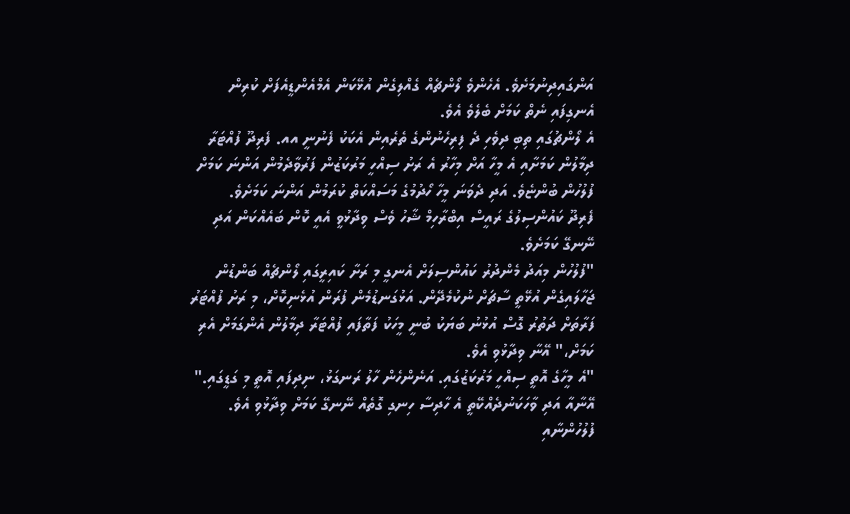އަންގައިދިނުމަށެވެ. އެހެންވެ ލޯންޗެއް ގެއްލިގެން އުޅޭކަން އެމްއެންޑީއެފަށް ކުރިން އެނގިފައި ނެތް ކަމަށް ބެލެވެ އެވެ.
އެ ލޯންޗުގައި ތިބި ދިވެހި ދެ ފިރިހެނުންގެ ތެރެއިން އެކަކު ފެނުނީ އއ. ފެރިދޫ ފުއްޓަރާ ދިމާލުން ކަމަށާއި އެ މީހާ އަށް މިހާރު އެ ރަށު ސިއްހީ މަރުކަޒުން ފަރުވާދެމުން އަންނަ ކަމަށް ފުލުހުން ބުންޏެވެ. އަދި ދެވަނަ މީހާ ހޯދުމުގެ މަސައްކަތް ކުރަމުން އަންނަ ކަމަށެވެ.
ފެރިދޫ ކައުންސިލުގެ ރައީސް އިބްރާހިމް ޝާހު ވެސް ވިދާޅުވީ އެއީ ކޮން ބައެއްކަން އަދި ނޭނގޭ ކަމަށެވެ.
"ފުލުހުން މިއަދު މެންދުރު ކައުންސިލަށް އެނގީ މި ރަށާ ކައިރީގައި ލޯންޗެއް ބަންޑުން ޖަހާލައިގެން އުޅޭތީ ސާޗަށް ނުކުމެދޭން. އަޅުގަނޑުމެން ފުރަން އުޅެނިކޮށް، މި ރަށު ފުއްޓަރު ފަރާތަށް ދަތުރު ގޮސް އުޅުނު ބަޔަކު ބުނީ މީހަކު ފަތާފައި ފުއްޓަރާ ދިމާލުން އެންގަމަށް އެރި ކަމަށް،" އޭނާ ވިދާޅުވި އެވެ.
"އެ މީހާގެ އޮތީ ސިއްހީ މަރުކަޒުގައި. އަނެންހެން ހާލު ރަނގަޅު، ނިދިފައި އޮތީ މި ގަޑީގައި."
އޭނާއާ އަދި ވާހަކަނުދެއްކޭތީ އެ ހާދިސާ ހިނގި ގޮތެއް ނޭނގޭ ކަމަށް ވިދާޅުވި އެވެ.
ފުލުހުންނާއި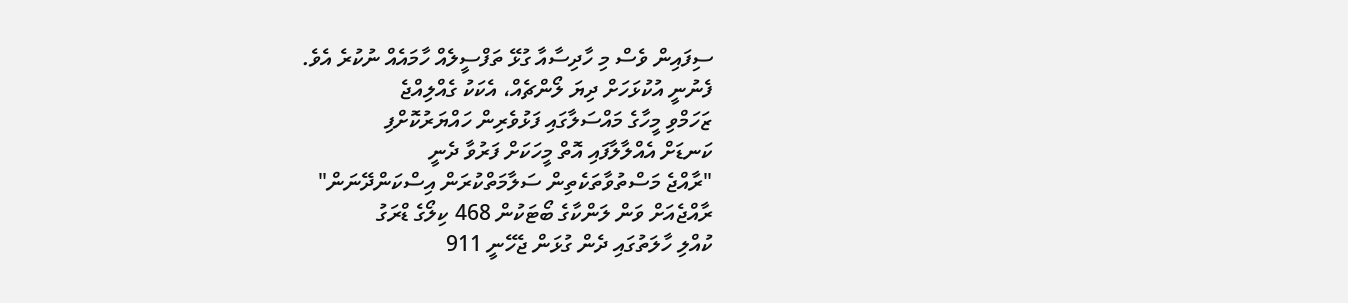ސިފައިން ވެސް މި ހާދިސާއާ ގުޅޭ ތަފްސީލެއް ހާމައެއް ނުކުރެ އެވެ.
ފެނުނީ އުކުޅަހަށް ދިޔަ ލޯންޗެއް، އެކަކު ގެއްލިއްޖެ
ޒަހަމްވި މީހާގެ މައްސަލާގައި ފަޅުވެރިން ހައްޔަރުކޮށްފި
ކަނޑަށް އެއްލާލާފައި އޮތް މީހަކަށް ފަރުވާ ދެނީ
"ރާއްޖެ މަސްތުވާތަކެތިން ސަލާމަތްކުރަން އިސްކަންދޭނަން"
ރާއްޖެއަށް ވަން ލަންކާގެ ބޯޓަކުން 468 ކިލޯގެ ޑްރަގު
ކުއްލި ހާލަތުގައި ދެން ގުޅަން ޖެހޭނީ 911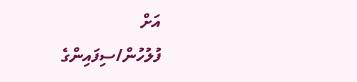އަށް
ފުލުހުން/ސިފައިންގެ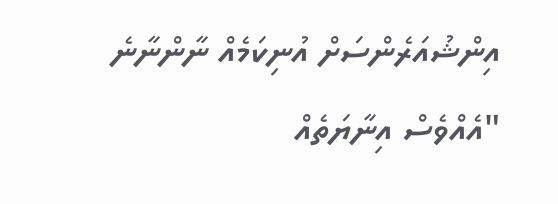އިންޝުއަރެންސަށް އުނިކަމެއް ނާންނާނެ
"އެއްވެސް އިނާޔަތެއް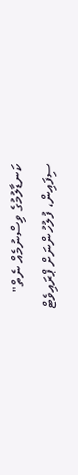ކަނޑާލުމުގެ ވިސްނުމެއް ނެތް"
ސިފައިން، ފުލުހުންނަށް ޕްރައިވެޓް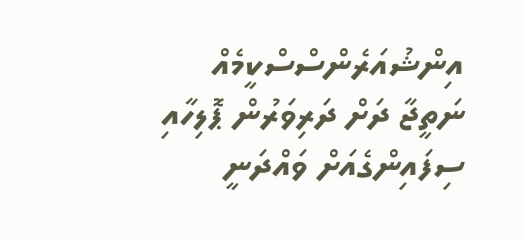އިންޝުއަރެންސްސްކީމެއް
ނަތީޖާ ދަށް ދަރިވަރުން ޕޮލިހާއި ސިފައިންގެއަށް ވައްދަނީ